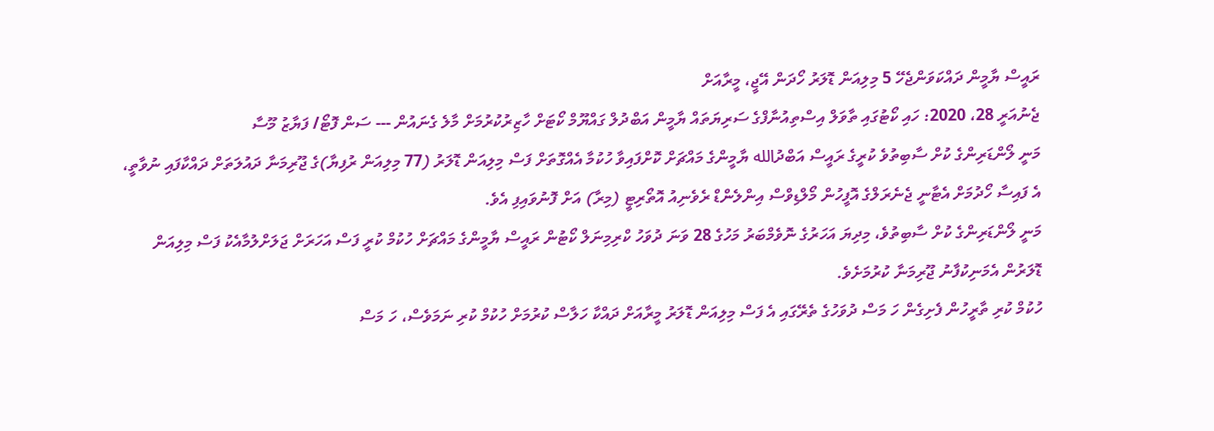ރައީސް ޔާމީން ދައްކަވަންޖެހޭ 5 މިލިއަން ޑޮލަރު ހޯދަން އޭޖީ، މީރާއަށް
ޖެނުއަރީ 28، 2020: ހައި ކޯޓުގައި ތާވަލް އިސްތިއުނާފްގެ ސަރިޔަތައް ޔާމީން އަބްދުލް ގައްޔޫމް ކޯޓަށް ހާޒިރުކުރުމަށް މާލެ ގެނައުން --- ސަން ފޮޓޯ/ ފަޔާޒު މޫސާ
މަނީ ލޯންޑަރިންގެ ކުށް ސާބިތުވެ ކުރީގެ ރައީސް އަބްދުالله ޔާމީންގެ މައްޗަށް ކޮށްފައިވާ ހުކުމާ އެއްގޮތަށް ފަސް މިލިއަން ޑޮލަރު (77 މިލިއަން ރުފިޔާ)ގެ ޖޫރިމަނާ ދައުލަތަށް ދައްކާފައި ނުވާތީ، އެ ފައިސާ ހޯދުމަށް އެޓާނީ ޖެނެރަލްގެ އޮފީހުން މޯލްޑިވްސް އިންލެންޑް ރެވެނިއު އޮތޯރިޓީ (މިރާ) އަށް ފޮނުވައިފި އެވެ.
މަނީ ލޯންޑަރިންގެ ކުށް ސާބިތުވެ، މިދިޔަ އަހަރުގެ ނޮވެމްބަރު މަހުގެ 28 ވަނަ ދުވަހު ކްރިމިނަލް ކޯޓުން ރައީސް ޔާމީންގެ މައްޗަށް ހުކުމް ކުރީ ފަސް އަހަރަށް ޖަލަށްލުމާއެކު ފަސް މިލިއަން ޑޮލަރުން އެމަނިކުފާނު ޖޫރިމަނާ ކުރުމަށެވެ.
ހުކުމް ކުރި ތާރީހުން ފެށިގެން ހަ މަސް ދުވަހުގެ ތެރޭގައި އެ ފަސް މިލިއަން ޑޮލަރު މީރާއަށް ދައްކާ ހަލާސް ކުރުމަށް ހުކުމް ކުރި ނަމަވެސް، ހަ މަސް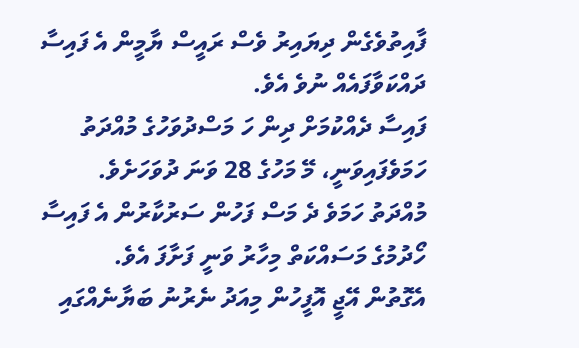ފާއިތުވެގެން ދިޔައިރު ވެސް ރައީސް ޔާމީން އެ ފައިސާ ދައްކަވާފައެއް ނުވެ އެވެ.
ފައިސާ ދެއްކުމަށް ދިން ހަ މަސްދުވަހުގެ މުއްދަތު ހަމަވެފައިވަނީ، މޭ މަހުގެ 28 ވަނަ ދުވަހަށެވެ.
މުއްދަތު ހަމަވެ ދެ މަސް ފަހުން ސަރުކާރުން އެ ފައިސާ ހޯދުމުގެ މަސައްކަތް މިހާރު ވަނީ ފަށާފަ އެވެ.
އެގޮތުން އޭޖީ އޮފީހުން މިއަދު ނެރުނު ބަޔާނެއްގައި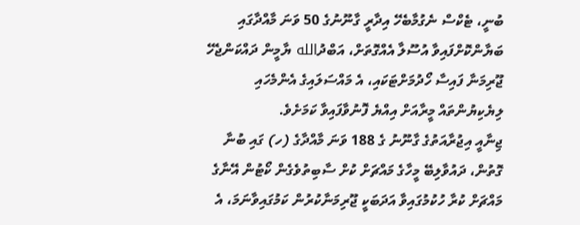ބުނީ، ޓެކްސް ނެގުމާބެހޭ އިދާރީ ގާނޫނުގެ 50 ވަނަ މާއްދާގައި ބަޔާންކޮށްފައިވާ އުސޫލާ އެއްގޮތަށް، އަބްދުالله ޔާމީން ދައްކަންޖެހޭ ޖޫރިމަނާ ފައިސާ ހޯދުމަށްޓަކައި، އެ މައްސަލައިގެ އެންމެހައި ލިޔެކިޔުންތައް މީރާއަށް އިއްޔެ ފޮނުވާފައިވާ ކަމަށެވެ.
ޖިނާއީ އިޖުރާއަތުގެ ގާނޫނު ގެ 188 ވަނަ މާއްދާގެ (ހ) ގައި ބުނާ ގޮތުން، ދައުވާލިބޭ މީހާގެ މައްޗަށް ކުށް ސާބިތުވެގެން ކޯޓުން އޭނާގެ މައްޗަށް ކުރާ ހުކުމުގައިވާ އަދަބަކީ ޖޫރިމަނާކުރުން ކަމުގައިވާނަމަ، އެ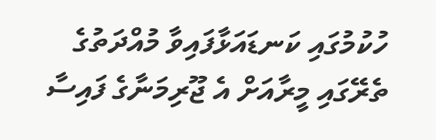ހުކުމުގައި ކަނޑައަޅާފައިވާ މުއްދަތުގެ ތެރޭގައި މީރާއަށް އެ ޖޫރިމަނާގެ ފައިސާ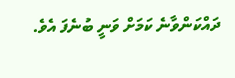ދައްކަންވާނެ ކަމަށް ވަނީ ބުނެފަ އެވެ.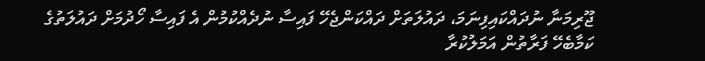ޖޫރިމަނާ ނުދައްކައިފިނަމަ، ދައުލަތަށް ދައްކަންޖެހޭ ފައިސާ ނުދެއްކުމުން އެ ފައިސާ ހޯދުމަށް ދައުލަތުގެ ކަމާބެހޭ ފަރާތުން އަމަލުކުރާ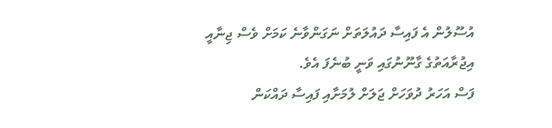އުސޫލުން އެ ފައިސާ ދައުލަތަށް ނަގަންވާނެ ކަމަށް ވެސް ޖިނާއީ އިޖުރާއަތުގެ ގާނޫނުގައި ވަނީ ބުނެފަ އެވެ.
ފަސް އަހަރު ދުވަހަށް ޖަލަށް ލުމަށާއި ފައިސާ ދައްކަން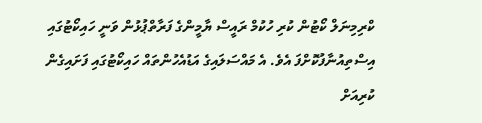ކްރިމިނަލް ކޯޓުން ކުރި ހުކުމް ރައީސް ޔާމީންގެ ފަރާތްޕުޅުން ވަނީ ހައިކޯޓުގައި އިސްތިއުނާފުކޮށްފަ އެވެ. އެ މައްސަލައިގެ އަޑުއެހުންތައް ހައިކޯޓުގައި ފަށައިގެން ކުރިއަށް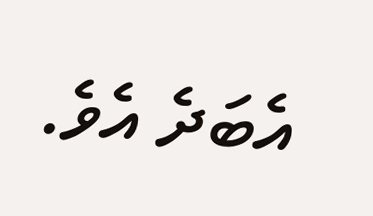އެބަދެ އެވެ.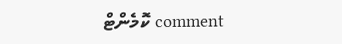comment ކޮމެންޓް